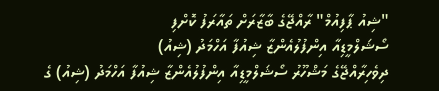"ޝިއު ޕާފިއުމް" ރާއްޖޭގެ ބާޒާރަށް ތައާރަފު ކޮށްފި
ސޯޝަލްމީޑިއާ އިންފުލުއެންޒާ ޝިއުފާ އަހްމަދު (ޝިއު)
ދިވެހިރާއްޖޭގެ މަޝްހޫރު ސޯޝަލްމީޑިއާ އިންފުލުއެންޒާ ޝިއުފާ އަހްމަދު (ޝިއު) ގެ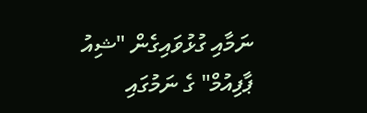ނަމާއި ގުޅުވައިގެން "ޝިއު ޕާފިއުމް" ގެ ނަމުގައި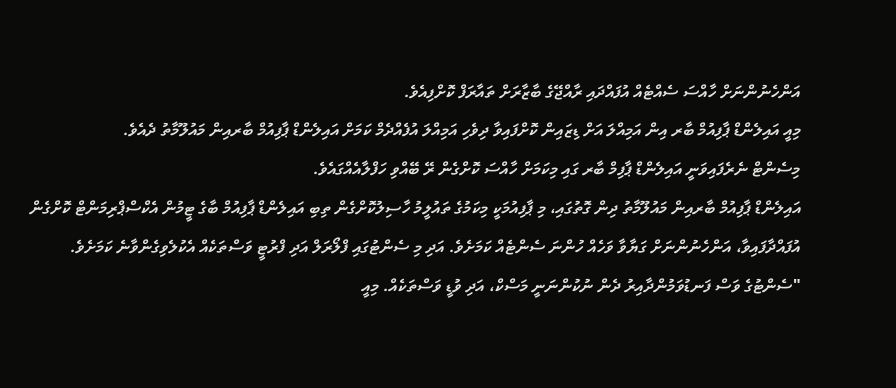އަންހެނުންނަށް ހާއްސަ ސެއްޓެއް އުފައްދައި ރާއްޖޭގެ ބާޒާރަށް ތައާރަފް ކޮށްފިއެވެ.
މިއީ އައިލެންޑް ޕާފިއުމް ބާރ އިން އަމިއްލަ އަށް ޑިޒައިން ކޮށްފައިވާ ދިވެހި އަމިއްލަ އުފެއްދެމް ކަމަށް އައިލެންޑް ޕާފިއުމް ބާރއިން މައުލޫމާތު ދެއެވެ.
މިސެންޓް ނެރެފައިވަނީ އައިލެންޑް ޕާފިމް ބާރ ގައި މިކަމަށް ހާއްސަ ކޮށްގެން ރޭ ބޭއްވި ހަފްލާއެއްގައެވެ.
އައިލެންޑް ޕާފިއުމް ބާރއިން މައުލޫމާތު ދިން ގޮތުގައި، މި ޕާފިއުމަކީ މިކަމުގެ ތައުލީމު ހާސިލުކޮށްގެން ތިބި އައިލެންޑް ޕާފިއުމް ބާގެ ޓީމުން އެކްސްޕްރިމަންޓް ކޮށްގެން އުފައްދާފައިވާ، އަންހެނުންނަށް ގަޔާވާ ވަހެއް ހުންނަ ސެންޓެއް ކަމަށެވެ. އަދި މި ސެންޓުގައި ފްލޯރަލް އަދި ފްރުޓީ ވަސްތަކެއް އެކުލެވިގެންވާނެ ކަމަށެވެ.
"ސެންޓުގެ ވަސް ފަނޑުވަމުންދާއިރު ދެން ނުކުންނަނީ މަސްކް، އަދި ވުޑީ ވަސްތަކެއް. މިއީ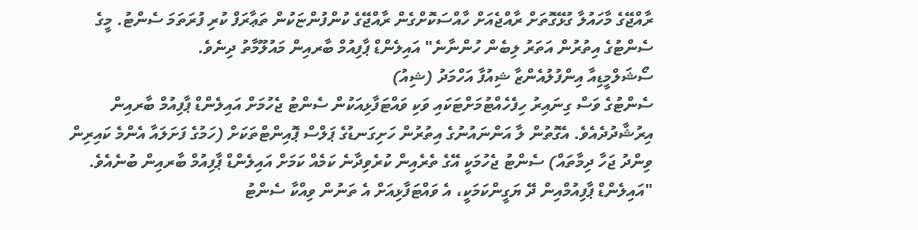ރާއްޖޭގެ މާހައުލާ ގުޅޭގޮތަށް ރާއްޖެއަށް ހާއްސަކޮށްގެން ރާއްޖޭގެ ކުންފުންޏަކުން ތަޢާރަފް ކުރި ފުރަތަމަ ސެންޓު. މީގެ ސެންޓުގެ އިތުރުން އަތަރު ލިބެން ހުންނާނެ" އައިލެންޑް ޕާފިއުމް ބާރއިން މައުލޫމާތު ދިނެވެ.
ސޯޝަލްމީޑިއާ އިންފުލުއެންޒާ ޝިއުފާ އަހްމަދު (ޝިއު)
ސެންޓުގެ ވަސް ގިނައިރު ހިފެހެއްޓުމަށްޓަކައި ވަކި ވައްޓަފާޅިއަކުން ސެންޓު ޖެހުމަށް އައިލެންޑް ޕާފިއުމް ބާރއިން އިރުޝާދުދެއެވެ. އެގޮތުން ލާ އަންނައުނުގެ އިތުރުން ހަށިގަނޑުގެ ޕަލްސް ޕޮއިންޓްތަކަށް (ހަމުގެ ފަށަލައާ އެންމެ ކައިރިން ވިންދު ޖަހާ ދިމާތައް) ސެންޓު ޖެހުމަކީ އޭގެ ތެރެއިން ކުރެވިދާނެ ކަމެއް ކަމަށް އައިލެންޑް ޕާފިއުމް ބާރއިން ބުނެއެވެ.
"އައިލެންޑް ޕާފިއުމްއިން ދޭ ޔަގީންކަމަކީ، އެ ވައްޓަފާޅިއަށް އެ ތަނުން ވިއްކާ ސެންޓު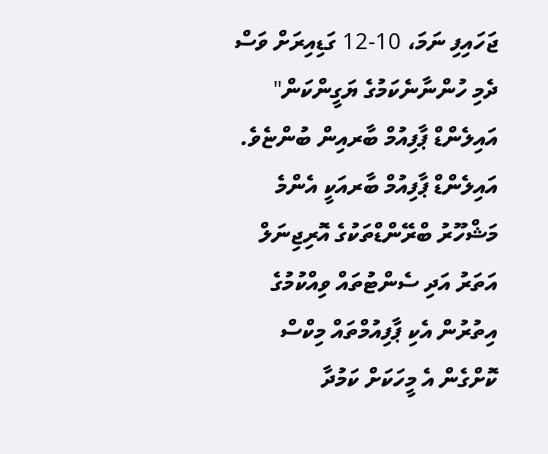ޖަހައިފި ނަމަ، 10-12 ގަޑިއިރަށް ވަސް ދެމި ހުންނާނެކަމުގެ ޔަގީންކަން" އައިލެންޑް ޕާފިއުމް ބާރއިން ބުންޏެވެ.
އައިލެންޑް ޕާފިއުމް ބާރއަކީ އެންމެ މަޝްހޫރު ބްރޭންޑްތަކުގެ އޮރިޖިނަލް އަތަރު އަދި ސެންޓުތައް ވިއްކުމުގެ އިތުރުން އެކި ޕާފިއުމްތައް މިކްސް ކޮށްގެން އެ މީހަކަށް ކަމުދާ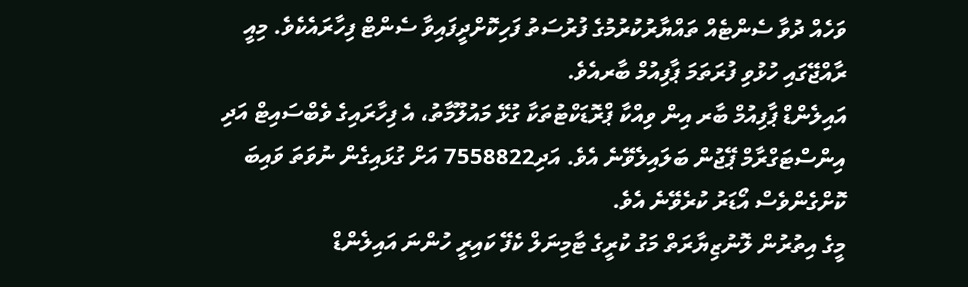ވަހެއް ދުވާ ސެންޓެއް ތައްޔާރުކުރުމުގެ ފުރުސަތު ފަހިކޮށްދީފައިވާ ސެންޓް ފިހާރައެކެވެ. މިއީ ރާއްޖޭގައި ހުޅުވި ފުރަތަމަ ޕާފިއުމް ބާރއެވެ.
އައިލެންޑް ޕާފިއުމް ބާރ އިން ވިއްކާ ޕްރޮޑަކްޓުތަކާ ގުޅޭ މައުލޫމާތު، އެ ފިހާރައިގެ ވެބްސައިޓް އަދި އިންސްޓަގްރާމް ޕޭޖުން ބަލައިލެވޭނެ އެވެ. އަދި7558822 އަށް ގުޅައިގެން ނުވަތަ ވައިބަ ކޮށްގެންވެސް އޯޑަރު ކުރެވޭނެ އެވެ.
މީގެ އިތުރުން ލޮނުޒިޔާރަތް މަގު ކުރީގެ ޓާމިނަލް ކެފޭ ކައިރީ ހުންނަ އައިލެންޑް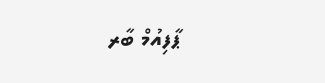ޕާފިއުމް ބާރ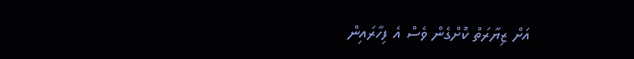އަށް ޒިޔާރަތް ކޮށްގެން ވެސް އެ ފިހާރައިން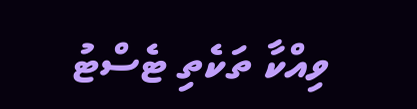ވިއްކާ ތަކެތި ޓެސްޓު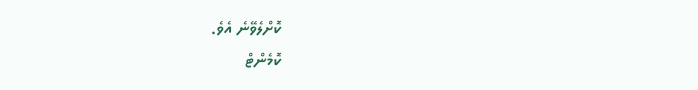ކޮށްލެވޭނެ އެވެ.
ކޮމެންޓް